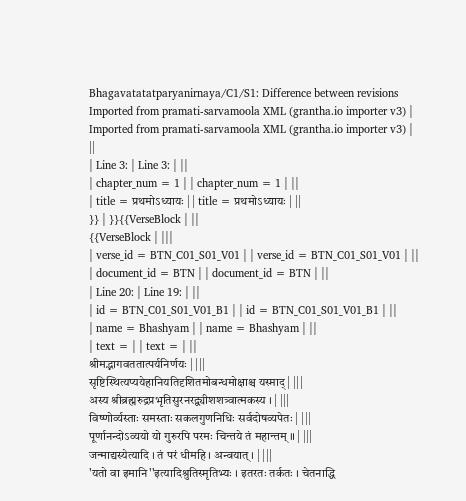Bhagavatatatparyanirnaya/C1/S1: Difference between revisions
Imported from pramati-sarvamoola XML (grantha.io importer v3) |
Imported from pramati-sarvamoola XML (grantha.io importer v3) |
||
| Line 3: | Line 3: | ||
| chapter_num = 1 | | chapter_num = 1 | ||
| title = प्रथमोऽध्यायः | | title = प्रथमोऽध्यायः | ||
}} | }}{{VerseBlock | ||
{{VerseBlock | |||
| verse_id = BTN_C01_S01_V01 | | verse_id = BTN_C01_S01_V01 | ||
| document_id = BTN | | document_id = BTN | ||
| Line 20: | Line 19: | ||
| id = BTN_C01_S01_V01_B1 | | id = BTN_C01_S01_V01_B1 | ||
| name = Bhashyam | | name = Bhashyam | ||
| text = | | text = | ||
श्रीमद्भागवततात्पर्यनिर्णयः | |||
सृष्टिस्थित्यप्ययेहानियतिदृशितमोबन्धमोक्षाश्च यस्माद् | |||
अस्य श्रीब्रह्मरुद्रप्रभृतिसुरनरद्व्यीशशत्र्वात्मकस्य । | |||
विष्णोर्व्यस्ताः समस्ताः सकलगुणनिधिः सर्वदोषव्यपेतः | |||
पूर्णानन्दोऽव्ययो यो गुरुरपि परमः चिन्तये तं महान्तम् ॥ | |||
जन्माद्यस्येत्यादि । तं परं धीमहि । अन्वयात् । | |||
'यतो वा इमानि''इत्यादिश्रुतिस्मृतिभ्यः । इतरतः तर्कतः । चेतनाद्धि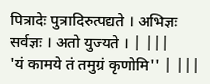पित्रादेः पुत्रादिरुत्पद्यते । अभिज्ञः सर्वज्ञः । अतो युज्यते । | |||
'यं कामये तं तमुग्रं कृणोमि'' | |||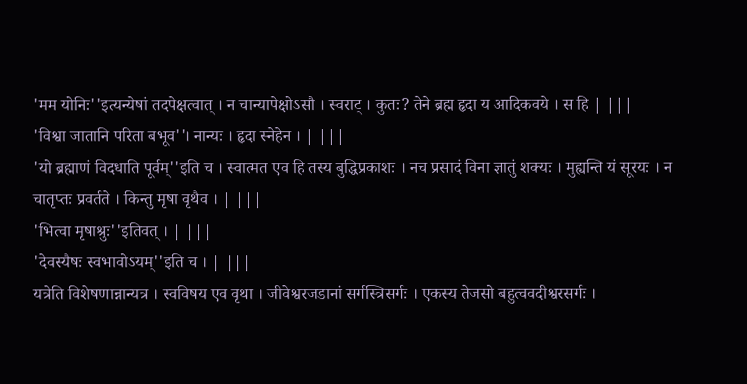'मम योनिः''इत्यन्येषां तदपेक्षत्वात् । न चान्यापेक्षोऽसौ । स्वराट् । कुतः? तेने ब्रह्म हृदा य आदिकवये । स हि | |||
'विश्वा जातानि परिता बभूव''। नान्यः । हृदा स्नेहेन । | |||
'यो ब्रह्माणं विदधाति पूर्वम्''इति च । स्वात्मत एव हि तस्य बुद्धिप्रकाशः । नच प्रसादं विना ज्ञातुं शक्यः । मुह्यन्ति यं सूरयः । न चातृप्तः प्रवर्तते । किन्तु मृषा वृथैव । | |||
'भित्वा मृषाश्रुः''इतिवत् । | |||
'देवस्यैषः स्वभावोऽयम्''इति च । | |||
यत्रेति विशेषणान्नान्यत्र । स्वविषय एव वृथा । जीवेश्वरजडानां सर्गस्त्रिसर्गः । एकस्य तेजसो बहुत्ववदीश्वरसर्गः ।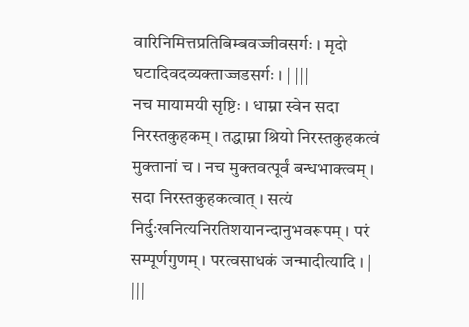वारिनिमित्तप्रतिबिम्बवज्जीवसर्गः । मृदो घटादिवदव्यक्ताज्जडसर्गः । | |||
नच मायामयी सृष्टिः । धाम्ना स्वेन सदा निरस्तकुहकम् । तद्धाम्ना श्रियो निरस्तकुहकत्वं मुक्तानां च । नच मुक्तवत्पूर्वं बन्धभाक्त्वम् । सदा निरस्तकुहकत्वात् । सत्यं निर्दुःखनित्यनिरतिशयानन्दानुभवरूपम् । परं सम्पूर्णगुणम् । परत्वसाधकं जन्मादीत्यादि । | |||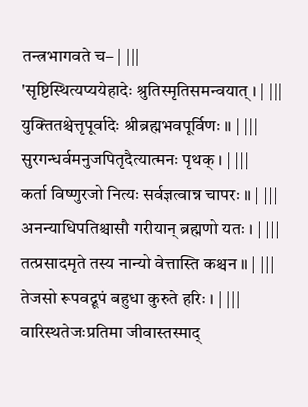तन्त्रभागवते च– | |||
'सृष्टिस्थित्यप्ययेहादेः श्रुतिस्मृतिसमन्वयात् । | |||
युक्तितश्चेत्तृपूर्वादेः श्रीब्रह्मभवपूर्विणः ॥ | |||
सुरगन्धर्वमनुजपितृदैत्यात्मनः पृथक् । | |||
कर्ता विष्णुरजो नित्यः सर्वज्ञत्वान्न चापरः ॥ | |||
अनन्याधिपतिश्चासौ गरीयान् ब्रह्मणो यतः । | |||
तत्प्रसादमृते तस्य नान्यो वेत्तास्ति कश्चन ॥ | |||
तेजसो रूपवद्रूपं बहुधा कुरुते हरिः । | |||
वारिस्थतेजःप्रतिमा जीवास्तस्माद्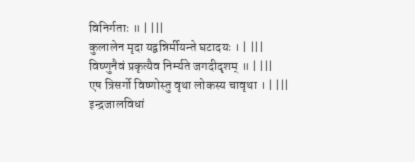विनिर्गताः ॥ | |||
कुलालेन मृदा यद्वन्निर्मीयन्ते घटादयः । | |||
विष्णुनैवं प्रकृत्यैव निर्म्यते जगदीदृशम् ॥ | |||
एष त्रिसर्गो विष्णोस्तु वृथा लोकस्य चावृथा । | |||
इन्द्रजालविधां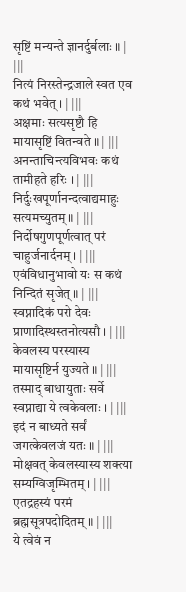सृष्टिं मन्यन्ते ज्ञानर्दुर्बलाः ॥ | |||
नित्यं निरस्तेन्द्रजाले स्वत एव कथं भवेत् । | |||
अक्षमाः सत्यसृष्टौ हि मायासृष्टिं वितन्वते ॥ | |||
अनन्ताचिन्त्यविभवः कथं तामीहते हरिः । | |||
निर्दुःखपूर्णानन्दत्वाद्यमाहुः सत्यमच्युतम् ॥ | |||
निर्दोषगुणपूर्णत्वात् परं चाहुर्जनार्दनम् । | |||
एवंविधानुभावो यः स कथं निन्दितं सृजेत् ॥ | |||
स्वप्नादिकं परो देवः प्राणादिस्थस्तनोत्यसौ । | |||
केवलस्य परस्यास्य मायासृष्टिर्न युज्यते ॥ | |||
तस्माद् बाधायुताः सर्वे स्वप्नाद्या ये त्वकेवलाः । | |||
इदं न बाध्यते सर्वं जगत्केवलजं यतः ॥ | |||
मोक्षवत् केवलस्यास्य शक्त्या सम्यग्विजृम्भितम् । | |||
एतद्रहस्यं परमं ब्रह्मसूत्रपदोदितम् ॥ | |||
ये त्वेवं न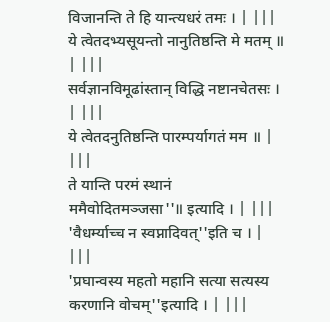विजानन्ति ते हि यान्त्यधरं तमः । | |||
ये त्वेतदभ्यसूयन्तो नानुतिष्ठन्ति मे मतम् ॥ | |||
सर्वज्ञानविमूढांस्तान् विद्धि नष्टानचेतसः । | |||
ये त्वेतदनुतिष्ठन्ति पारम्पर्यागतं मम ॥ | |||
ते यान्ति परमं स्थानं ममैवोदितमञ्जसा''॥ इत्यादि । | |||
'वैधर्म्याच्च न स्वप्नादिवत्''इति च । | |||
'प्रघान्वस्य महतो महानि सत्या सत्यस्य करणानि वोचम्''इत्यादि । | |||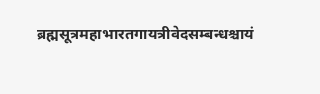ब्रह्मसूत्रमहाभारतगायत्रीवेदसम्बन्धश्चायं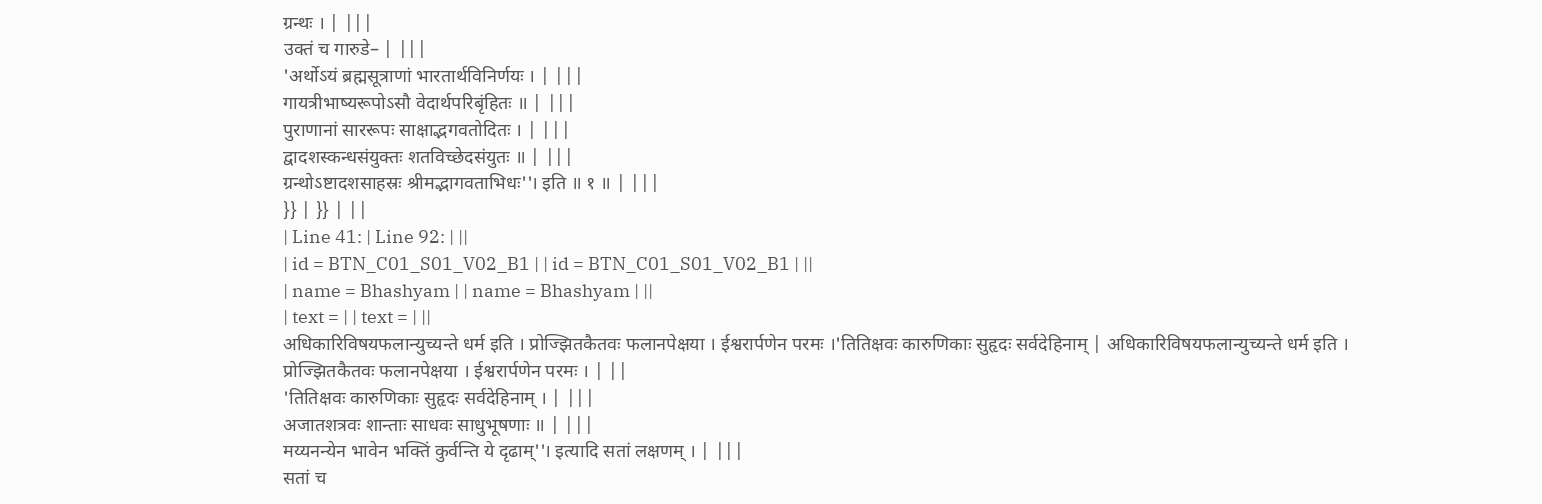ग्रन्थः । | |||
उक्तं च गारुडे– | |||
'अर्थोऽयं ब्रह्मसूत्राणां भारतार्थविनिर्णयः । | |||
गायत्रीभाष्यरूपोऽसौ वेदार्थपरिबृंहितः ॥ | |||
पुराणानां साररूपः साक्षाद्भगवतोदितः । | |||
द्वादशस्कन्धसंयुक्तः शतविच्छेदसंयुतः ॥ | |||
ग्रन्थोऽष्टादशसाहस्रः श्रीमद्भागवताभिधः''। इति ॥ १ ॥ | |||
}} | }} | ||
| Line 41: | Line 92: | ||
| id = BTN_C01_S01_V02_B1 | | id = BTN_C01_S01_V02_B1 | ||
| name = Bhashyam | | name = Bhashyam | ||
| text = | | text = | ||
अधिकारिविषयफलान्युच्यन्ते धर्म इति । प्रोज्झितकैतवः फलानपेक्षया । ईश्वरार्पणेन परमः ।'तितिक्षवः कारुणिकाः सुहृदः सर्वदेहिनाम् | अधिकारिविषयफलान्युच्यन्ते धर्म इति । प्रोज्झितकैतवः फलानपेक्षया । ईश्वरार्पणेन परमः । | ||
'तितिक्षवः कारुणिकाः सुहृदः सर्वदेहिनाम् । | |||
अजातशत्रवः शान्ताः साधवः साधुभूषणाः ॥ | |||
मय्यनन्येन भावेन भक्तिं कुर्वन्ति ये दृढाम्''। इत्यादि सतां लक्षणम् । | |||
सतां च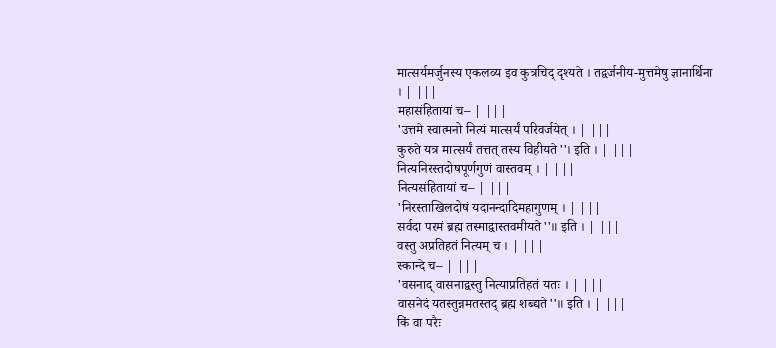मात्सर्यमर्जुनस्य एकलव्य इव कुत्रचिद् दृश्यते । तद्वर्जनीय-मुत्तमेषु ज्ञानार्थिना । | |||
महासंहितायां च– | |||
'उत्तमे स्वात्मनो नित्यं मात्सर्यं परिवर्जयेत् । | |||
कुरुते यत्र मात्सर्यं तत्तत् तस्य विहीयते''। इति । | |||
नित्यनिरस्तदोषपूर्णगुणं वास्तवम् । | |||
नित्यसंहितायां च– | |||
'निरस्ताखिलदोषं यदानन्दादिमहागुणम् । | |||
सर्वदा परमं ब्रह्म तस्माद्वास्तवमीयते''॥ इति । | |||
वस्तु अप्रतिहतं नित्यम् च । | |||
स्कान्दे च– | |||
'वसनाद् वासनाद्वस्तु नित्याप्रतिहतं यतः । | |||
वासनेदं यतस्तुन्नमतस्तद् ब्रह्म शब्द्यते''॥ इति । | |||
किं वा परैः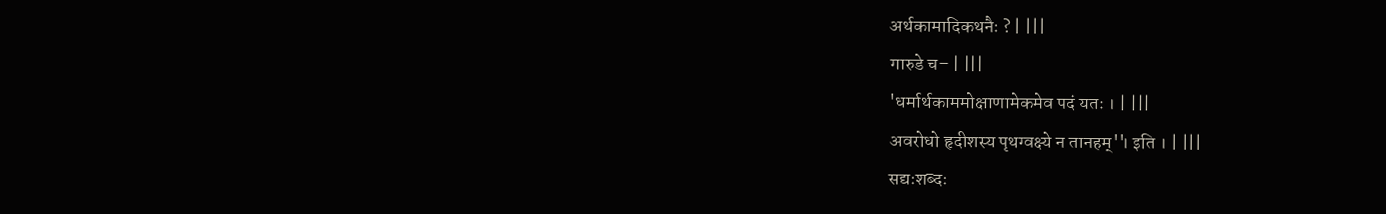अर्थकामादिकथनैः ? | |||
गारुडे च– | |||
'धर्मार्थकाममोक्षाणामेकमेव पदं यतः । | |||
अवरोधो हृदीशस्य पृथग्वक्ष्ये न तानहम्''। इति । | |||
सद्यःशब्दः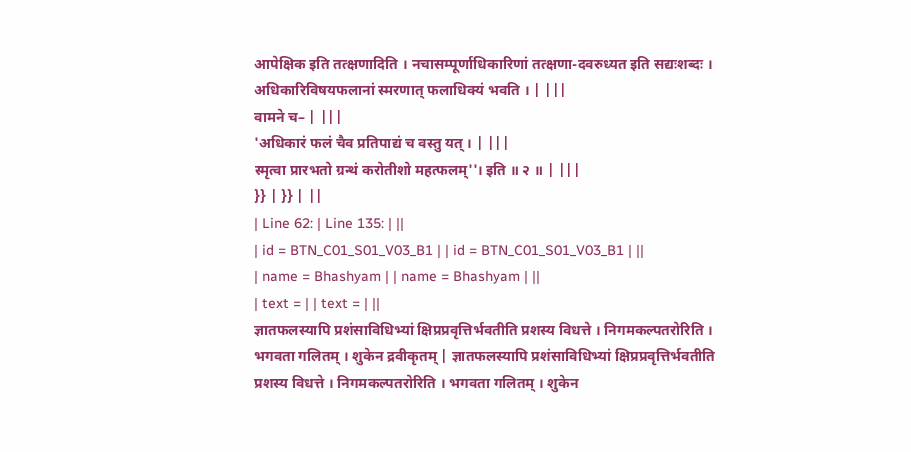आपेक्षिक इति तत्क्षणादिति । नचासम्पूर्णाधिकारिणां तत्क्षणा-दवरुध्यत इति सद्यःशब्दः । अधिकारिविषयफलानां स्मरणात् फलाधिक्यं भवति । | |||
वामने च– | |||
'अधिकारं फलं चैव प्रतिपाद्यं च वस्तु यत् । | |||
स्मृत्वा प्रारभतो ग्रन्थं करोतीशो महत्फलम्''। इति ॥ २ ॥ | |||
}} | }} | ||
| Line 62: | Line 135: | ||
| id = BTN_C01_S01_V03_B1 | | id = BTN_C01_S01_V03_B1 | ||
| name = Bhashyam | | name = Bhashyam | ||
| text = | | text = | ||
ज्ञातफलस्यापि प्रशंसाविधिभ्यां क्षिप्रप्रवृत्तिर्भवतीति प्रशस्य विधत्ते । निगमकल्पतरोरिति । भगवता गलितम् । शुकेन द्रवीकृतम् | ज्ञातफलस्यापि प्रशंसाविधिभ्यां क्षिप्रप्रवृत्तिर्भवतीति प्रशस्य विधत्ते । निगमकल्पतरोरिति । भगवता गलितम् । शुकेन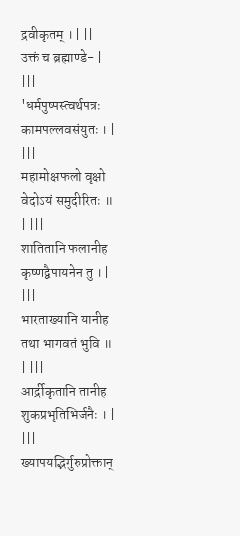द्रवीकृतम् । | ||
उक्तं च ब्रह्माण्डे- | |||
'धर्मपुष्पस्त्वर्थपत्रः कामपल्लवसंयुतः । | |||
महामोक्षफलो वृक्षो वेदोऽयं समुदीरितः ॥ | |||
शातितानि फलानीह कृष्णद्वैपायनेन तु । | |||
भारताख्यानि यानीह तथा भागवतं भुवि ॥ | |||
आर्द्रीकृतानि तानीह शुकप्रभृतिभिर्जनैः । | |||
ख्यापयद्भिर्गुरुप्रोक्तान्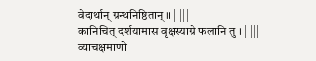वेदार्थान् ग्रन्थनिष्ठितान् ॥ | |||
कानिचित् दर्शयामास वृक्षस्याग्रे फलानि तु । | |||
व्याचक्षमाणो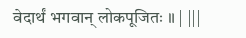वेदार्थं भगवान् लोकपूजितः ॥ | |||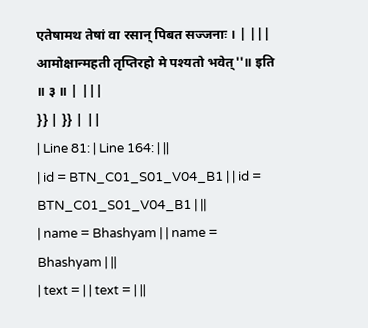एतेषामथ तेषां वा रसान् पिबत सज्जनाः । | |||
आमोक्षान्महती तृप्तिरहो मे पश्यतो भवेत्''॥ इति ॥ ३ ॥ | |||
}} | }} | ||
| Line 81: | Line 164: | ||
| id = BTN_C01_S01_V04_B1 | | id = BTN_C01_S01_V04_B1 | ||
| name = Bhashyam | | name = Bhashyam | ||
| text = | | text = | ||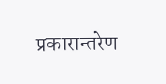प्रकारान्तरेण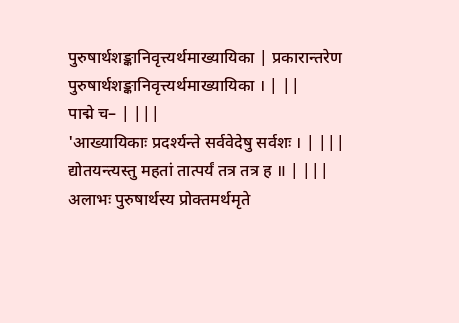पुरुषार्थशङ्कानिवृत्त्यर्थमाख्यायिका | प्रकारान्तरेण पुरुषार्थशङ्कानिवृत्त्यर्थमाख्यायिका । | ||
पाद्मे च– | |||
'आख्यायिकाः प्रदर्श्यन्ते सर्ववेदेषु सर्वशः । | |||
द्योतयन्त्यस्तु महतां तात्पर्यं तत्र तत्र ह ॥ | |||
अलाभः पुरुषार्थस्य प्रोक्तमर्थमृते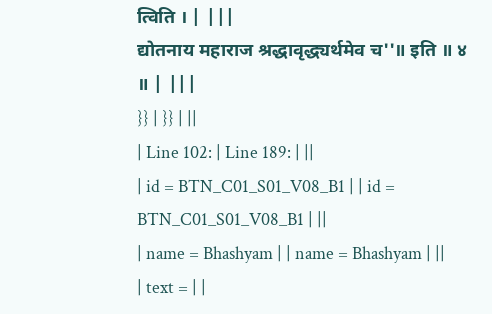त्विति । | |||
द्योतनाय महाराज श्रद्धावृद्ध्यर्थमेव च''॥ इति ॥ ४ ॥ | |||
}} | }} | ||
| Line 102: | Line 189: | ||
| id = BTN_C01_S01_V08_B1 | | id = BTN_C01_S01_V08_B1 | ||
| name = Bhashyam | | name = Bhashyam | ||
| text = | |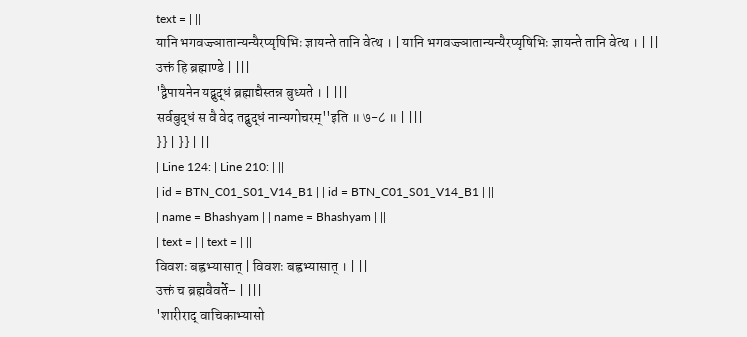text = | ||
यानि भगवज्ज्ञातान्यन्यैरप्यृषिभिः ज्ञायन्ते तानि वेत्थ । | यानि भगवज्ज्ञातान्यन्यैरप्यृषिभिः ज्ञायन्ते तानि वेत्थ । | ||
उक्तं हि ब्रह्माण्डे | |||
'द्वैपायनेन यद्बुद्धं ब्रह्माद्यैस्तन्न बुध्यते । | |||
सर्वबुद्धं स वै वेद तद्बुद्धं नान्यगोचरम्''इति ॥ ७-८ ॥ | |||
}} | }} | ||
| Line 124: | Line 210: | ||
| id = BTN_C01_S01_V14_B1 | | id = BTN_C01_S01_V14_B1 | ||
| name = Bhashyam | | name = Bhashyam | ||
| text = | | text = | ||
विवशः बह्वभ्यासात् | विवशः बह्वभ्यासात् । | ||
उक्तं च ब्रह्मवैवर्ते– | |||
'शारीराद् वाचिकाभ्यासो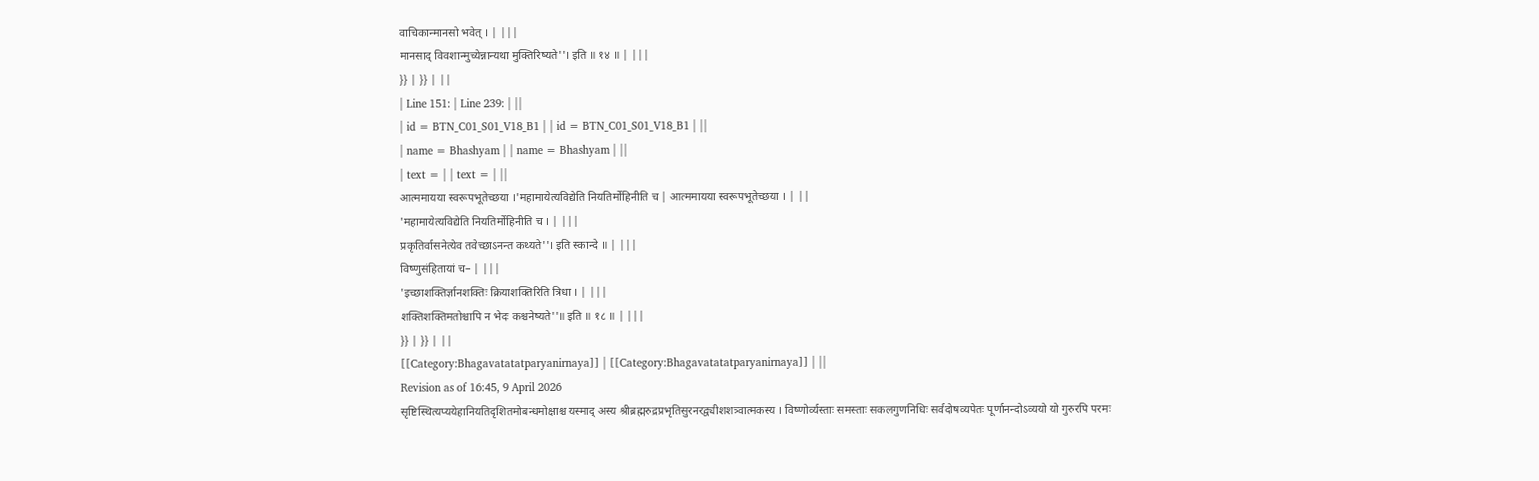वाचिकान्मानसो भवेत् । | |||
मानसाद् विवशान्मुच्येन्नान्यथा मुक्तिरिष्यते''। इति ॥ १४ ॥ | |||
}} | }} | ||
| Line 151: | Line 239: | ||
| id = BTN_C01_S01_V18_B1 | | id = BTN_C01_S01_V18_B1 | ||
| name = Bhashyam | | name = Bhashyam | ||
| text = | | text = | ||
आत्ममायया स्वरूपभूतेच्छया ।'महामायेत्यविद्येति नियतिर्मोहिनीति च | आत्ममायया स्वरूपभूतेच्छया । | ||
'महामायेत्यविद्येति नियतिर्मोहिनीति च । | |||
प्रकृतिर्वासनेत्येव तवेच्छाऽनन्त कथ्यते''। इति स्कान्दे ॥ | |||
विष्णुसंहितायां च– | |||
'इच्छाशक्तिर्ज्ञानशक्तिः क्रियाशक्तिरिति त्रिधा । | |||
शक्तिशक्तिमतोश्चापि न भेदः कश्चनेष्यते''॥ इति ॥ १८ ॥ | |||
}} | }} | ||
[[Category:Bhagavatatatparyanirnaya]] | [[Category:Bhagavatatatparyanirnaya]] | ||
Revision as of 16:45, 9 April 2026
सृष्टिस्थित्यप्ययेहानियतिदृशितमोबन्धमोक्षाश्च यस्माद् अस्य श्रीब्रह्मरुद्रप्रभृतिसुरनरद्व्यीशशत्र्वात्मकस्य । विष्णोर्व्यस्ताः समस्ताः सकलगुणनिधिः सर्वदोषव्यपेतः पूर्णानन्दोऽव्ययो यो गुरुरपि परमः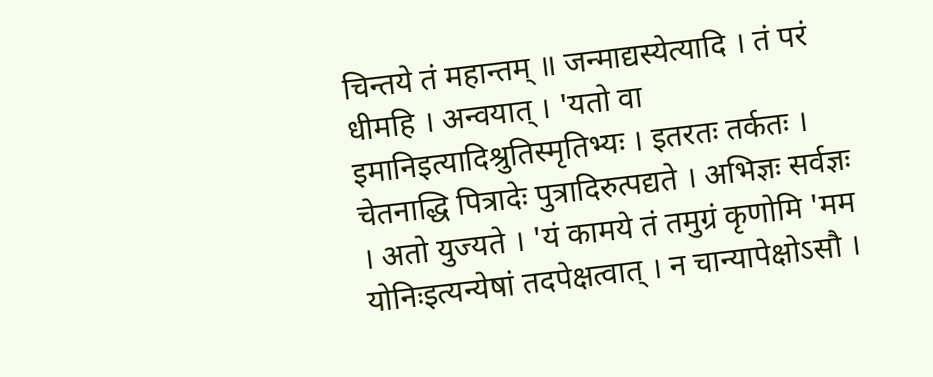चिन्तये तं महान्तम् ॥ जन्माद्यस्येत्यादि । तं परं धीमहि । अन्वयात् । 'यतो वा इमानिइत्यादिश्रुतिस्मृतिभ्यः । इतरतः तर्कतः । चेतनाद्धि पित्रादेः पुत्रादिरुत्पद्यते । अभिज्ञः सर्वज्ञः । अतो युज्यते । 'यं कामये तं तमुग्रं कृणोमि 'मम योनिःइत्यन्येषां तदपेक्षत्वात् । न चान्यापेक्षोऽसौ ।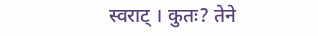स्वराट् । कुतः? तेने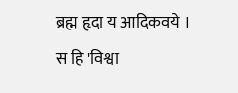ब्रह्म हृदा य आदिकवये । स हि 'विश्वा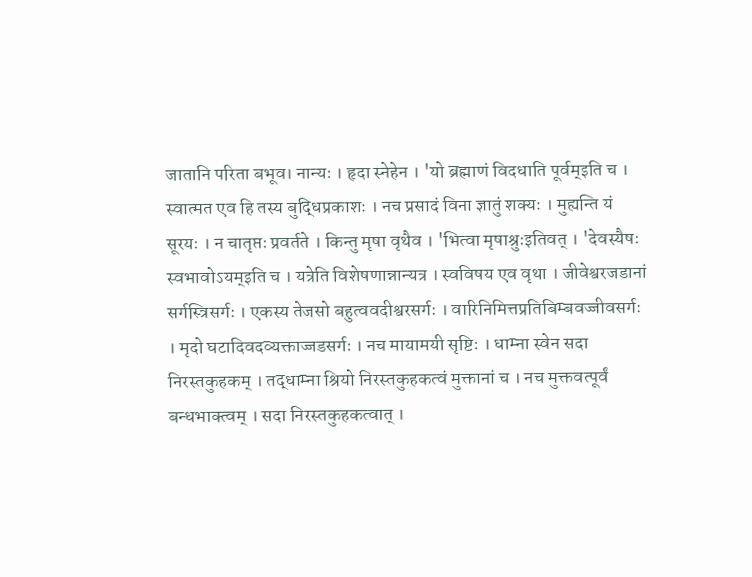जातानि परिता बभूव। नान्यः । हृदा स्नेहेन । 'यो ब्रह्माणं विदधाति पूर्वम्इति च । स्वात्मत एव हि तस्य बुद्धिप्रकाशः । नच प्रसादं विना ज्ञातुं शक्यः । मुह्यन्ति यं सूरयः । न चातृप्तः प्रवर्तते । किन्तु मृषा वृथैव । 'भित्वा मृषाश्रुःइतिवत् । 'देवस्यैषः स्वभावोऽयम्इति च । यत्रेति विशेषणान्नान्यत्र । स्वविषय एव वृथा । जीवेश्वरजडानां सर्गस्त्रिसर्गः । एकस्य तेजसो बहुत्ववदीश्वरसर्गः । वारिनिमित्तप्रतिबिम्बवज्जीवसर्गः । मृदो घटादिवदव्यक्ताज्जडसर्गः । नच मायामयी सृष्टिः । धाम्ना स्वेन सदा निरस्तकुहकम् । तद्धाम्ना श्रियो निरस्तकुहकत्वं मुक्तानां च । नच मुक्तवत्पूर्वं बन्धभाक्त्वम् । सदा निरस्तकुहकत्वात् ।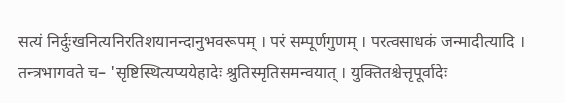सत्यं निर्दुःखनित्यनिरतिशयानन्दानुभवरूपम् । परं सम्पूर्णगुणम् । परत्वसाधकं जन्मादीत्यादि । तन्त्रभागवते च– 'सृष्टिस्थित्यप्ययेहादेः श्रुतिस्मृतिसमन्वयात् । युक्तितश्चेत्तृपूर्वादेः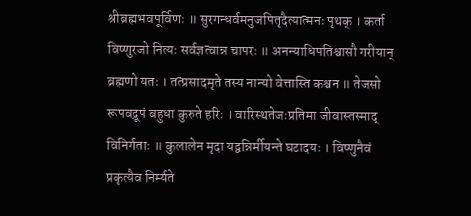श्रीब्रह्मभवपूर्विणः ॥ सुरगन्धर्वमनुजपितृदैत्यात्मनः पृथक् । कर्ता विष्णुरजो नित्यः सर्वज्ञत्वान्न चापरः ॥ अनन्याधिपतिश्चासौ गरीयान् ब्रह्मणो यतः । तत्प्रसादमृते तस्य नान्यो वेत्तास्ति कश्चन ॥ तेजसो रूपवद्रूपं बहुधा कुरुते हरिः । वारिस्थतेजःप्रतिमा जीवास्तस्माद् विनिर्गताः ॥ कुलालेन मृदा यद्वन्निर्मीयन्ते घटादयः । विष्णुनैवं प्रकृत्यैव निर्म्यते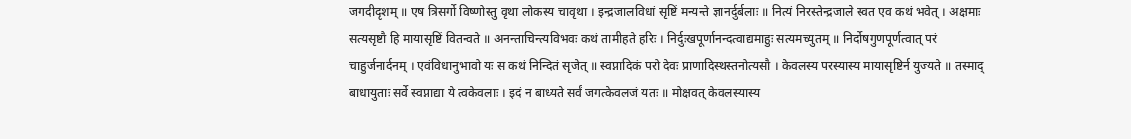जगदीदृशम् ॥ एष त्रिसर्गो विष्णोस्तु वृथा लोकस्य चावृथा । इन्द्रजालविधां सृष्टिं मन्यन्ते ज्ञानर्दुर्बलाः ॥ नित्यं निरस्तेन्द्रजाले स्वत एव कथं भवेत् । अक्षमाः सत्यसृष्टौ हि मायासृष्टिं वितन्वते ॥ अनन्ताचिन्त्यविभवः कथं तामीहते हरिः । निर्दुःखपूर्णानन्दत्वाद्यमाहुः सत्यमच्युतम् ॥ निर्दोषगुणपूर्णत्वात् परं चाहुर्जनार्दनम् । एवंविधानुभावो यः स कथं निन्दितं सृजेत् ॥ स्वप्नादिकं परो देवः प्राणादिस्थस्तनोत्यसौ । केवलस्य परस्यास्य मायासृष्टिर्न युज्यते ॥ तस्माद् बाधायुताः सर्वे स्वप्नाद्या ये त्वकेवलाः । इदं न बाध्यते सर्वं जगत्केवलजं यतः ॥ मोक्षवत् केवलस्यास्य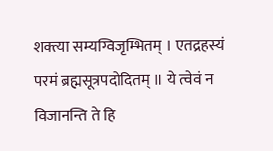शक्त्या सम्यग्विजृम्भितम् । एतद्रहस्यं परमं ब्रह्मसूत्रपदोदितम् ॥ ये त्वेवं न विजानन्ति ते हि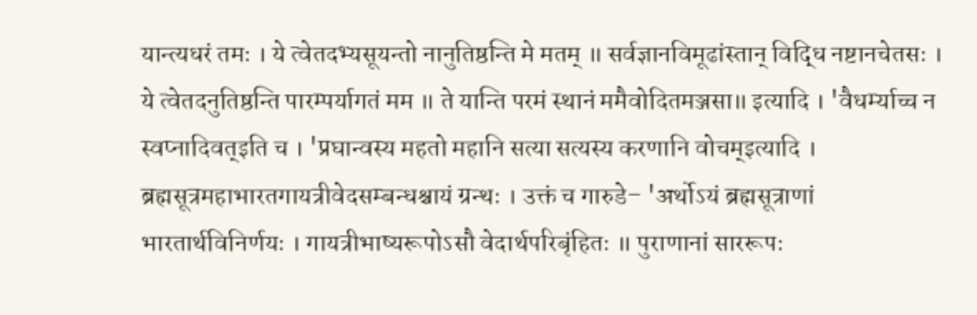यान्त्यधरं तमः । ये त्वेतदभ्यसूयन्तो नानुतिष्ठन्ति मे मतम् ॥ सर्वज्ञानविमूढांस्तान् विद्धि नष्टानचेतसः । ये त्वेतदनुतिष्ठन्ति पारम्पर्यागतं मम ॥ ते यान्ति परमं स्थानं ममैवोदितमञ्जसा॥ इत्यादि । 'वैधर्म्याच्च न स्वप्नादिवत्इति च । 'प्रघान्वस्य महतो महानि सत्या सत्यस्य करणानि वोचम्इत्यादि । ब्रह्मसूत्रमहाभारतगायत्रीवेदसम्बन्धश्चायं ग्रन्थः । उक्तं च गारुडे– 'अर्थोऽयं ब्रह्मसूत्राणां भारतार्थविनिर्णयः । गायत्रीभाष्यरूपोऽसौ वेदार्थपरिबृंहितः ॥ पुराणानां साररूपः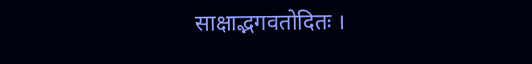साक्षाद्भगवतोदितः ।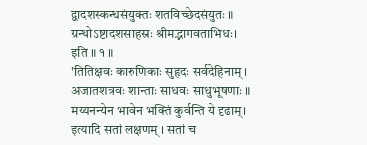द्वादशस्कन्धसंयुक्तः शतविच्छेदसंयुतः ॥
ग्रन्थोऽष्टादशसाहस्रः श्रीमद्भागवताभिधः। इति ॥ १ ॥
'तितिक्षवः कारुणिकाः सुहृदः सर्वदेहिनाम् । अजातशत्रवः शान्ताः साधवः साधुभूषणाः ॥ मय्यनन्येन भावेन भक्तिं कुर्वन्ति ये दृढाम्। इत्यादि सतां लक्षणम् । सतां च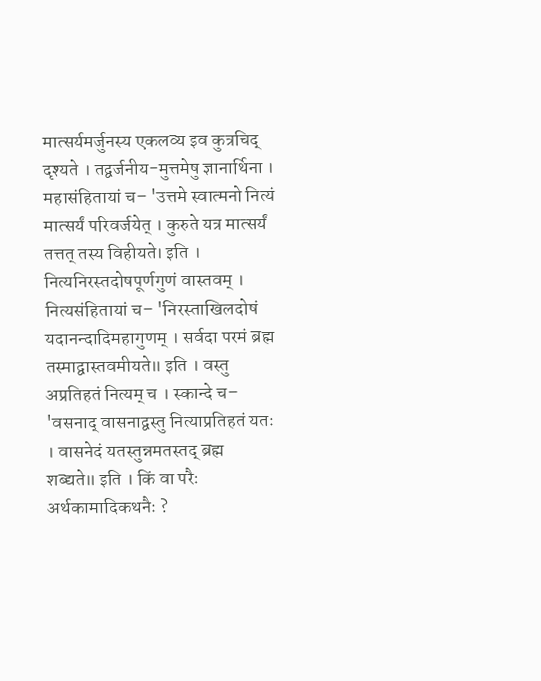मात्सर्यमर्जुनस्य एकलव्य इव कुत्रचिद् दृश्यते । तद्वर्जनीय-मुत्तमेषु ज्ञानार्थिना । महासंहितायां च– 'उत्तमे स्वात्मनो नित्यं मात्सर्यं परिवर्जयेत् । कुरुते यत्र मात्सर्यं तत्तत् तस्य विहीयते। इति । नित्यनिरस्तदोषपूर्णगुणं वास्तवम् । नित्यसंहितायां च– 'निरस्ताखिलदोषं यदानन्दादिमहागुणम् । सर्वदा परमं ब्रह्म तस्माद्वास्तवमीयते॥ इति । वस्तु अप्रतिहतं नित्यम् च । स्कान्दे च– 'वसनाद् वासनाद्वस्तु नित्याप्रतिहतं यतः । वासनेदं यतस्तुन्नमतस्तद् ब्रह्म शब्द्यते॥ इति । किं वा परैः अर्थकामादिकथनैः ?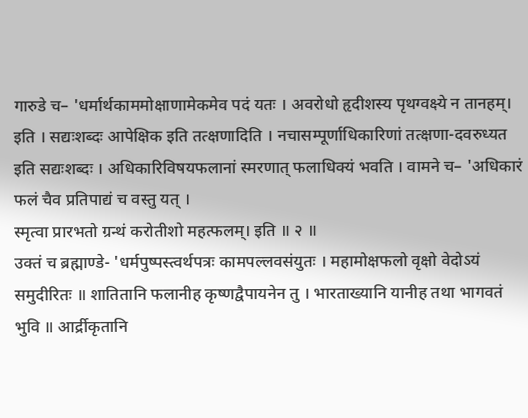गारुडे च– 'धर्मार्थकाममोक्षाणामेकमेव पदं यतः । अवरोधो हृदीशस्य पृथग्वक्ष्ये न तानहम्। इति । सद्यःशब्दः आपेक्षिक इति तत्क्षणादिति । नचासम्पूर्णाधिकारिणां तत्क्षणा-दवरुध्यत इति सद्यःशब्दः । अधिकारिविषयफलानां स्मरणात् फलाधिक्यं भवति । वामने च– 'अधिकारं फलं चैव प्रतिपाद्यं च वस्तु यत् ।
स्मृत्वा प्रारभतो ग्रन्थं करोतीशो महत्फलम्। इति ॥ २ ॥
उक्तं च ब्रह्माण्डे- 'धर्मपुष्पस्त्वर्थपत्रः कामपल्लवसंयुतः । महामोक्षफलो वृक्षो वेदोऽयं समुदीरितः ॥ शातितानि फलानीह कृष्णद्वैपायनेन तु । भारताख्यानि यानीह तथा भागवतं भुवि ॥ आर्द्रीकृतानि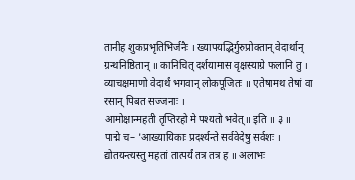तानीह शुकप्रभृतिभिर्जनैः । ख्यापयद्भिर्गुरुप्रोक्तान् वेदार्थान् ग्रन्थनिष्ठितान् ॥ कानिचित् दर्शयामास वृक्षस्याग्रे फलानि तु । व्याचक्षमाणो वेदार्थं भगवान् लोकपूजितः ॥ एतेषामथ तेषां वा रसान् पिबत सज्जनाः ।
आमोक्षान्महती तृप्तिरहो मे पश्यतो भवेत्॥ इति ॥ ३ ॥
पाद्मे च– 'आख्यायिकाः प्रदर्श्यन्ते सर्ववेदेषु सर्वशः । द्योतयन्त्यस्तु महतां तात्पर्यं तत्र तत्र ह ॥ अलाभः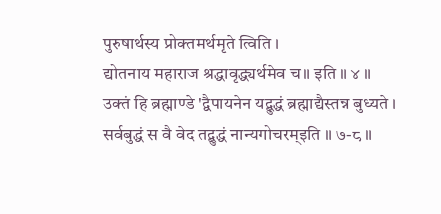पुरुषार्थस्य प्रोक्तमर्थमृते त्विति ।
द्योतनाय महाराज श्रद्धावृद्ध्यर्थमेव च॥ इति ॥ ४ ॥
उक्तं हि ब्रह्माण्डे 'द्वैपायनेन यद्बुद्धं ब्रह्माद्यैस्तन्न बुध्यते ।
सर्वबुद्धं स वै वेद तद्बुद्धं नान्यगोचरम्इति ॥ ७-८ ॥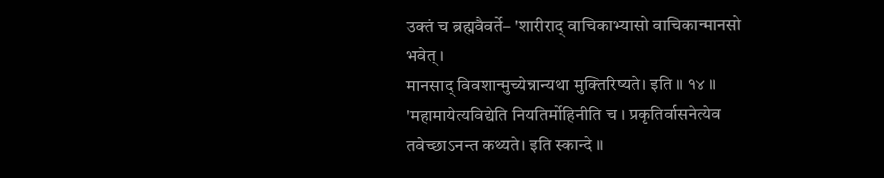उक्तं च ब्रह्मवैवर्ते– 'शारीराद् वाचिकाभ्यासो वाचिकान्मानसो भवेत् ।
मानसाद् विवशान्मुच्येन्नान्यथा मुक्तिरिष्यते। इति ॥ १४ ॥
'महामायेत्यविद्येति नियतिर्मोहिनीति च । प्रकृतिर्वासनेत्येव तवेच्छाऽनन्त कथ्यते। इति स्कान्दे ॥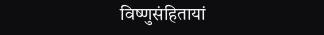विष्णुसंहितायां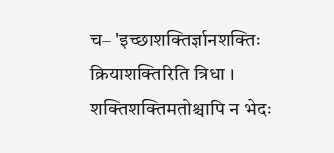च– 'इच्छाशक्तिर्ज्ञानशक्तिः क्रियाशक्तिरिति त्रिधा ।
शक्तिशक्तिमतोश्चापि न भेदः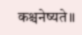कश्चनेष्यते॥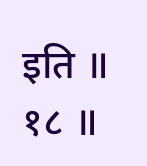इति ॥ १८ ॥